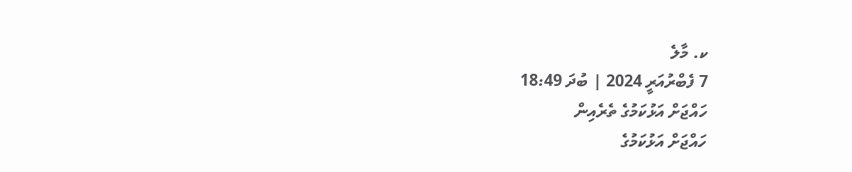ކ. މާލެ
7 ފެބްރުއަރީ 2024 | ބުދަ 18:49
ހައްޖަށް އަޅުކަމުގެ ތެރެއިން
ހައްޖަށް އަޅުކަމުގެ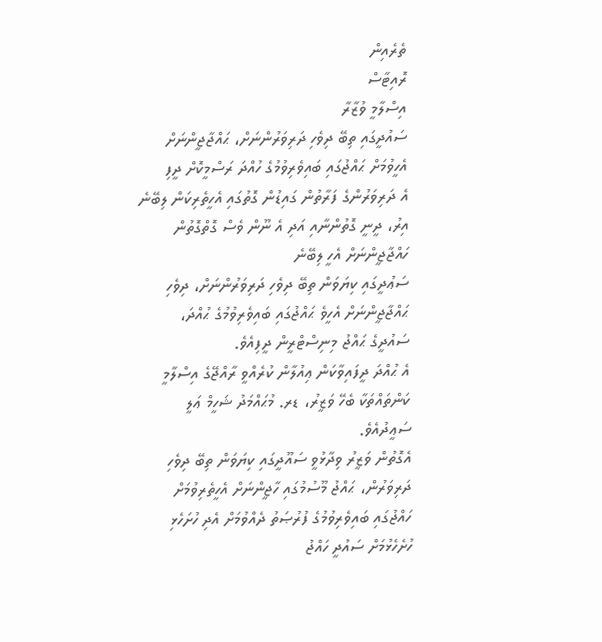ތެރެއިން
ރޮއިޓާސް
އިސްލާމީ ވުޒާރާ
ސައުދީގައި ތިބޭ ދިވެހި ދަރިވަރުންނަށް، ޙައްޖާޖީންނަށް އެހީވުމަށް ޙައްޖުގައި ބައިވެރިވުމުގެ ހުއްދަ ރަސްމީކޮށް ދީފި
އެ ދަރިވަރުންގެ ފަރާތުން ގައިޑުން ގޮތުގައި އެހީތެރިކަން ލިބޭނެ އިރު، ދީނީ ގޮތުންނާއި އަދި އެ ނޫން ވެސް ގޮތްގޮތުން ހައްޖާޖީންނަށް އެހީ ލިބޭނެ
ސަޢުދީގައި ކިޔަވަން ތިބޭ ދިވެހި ދަރިވަރުންނަށް، ދިވެހި ޙައްޖާޖީންނަށް އެހީވެ ޙައްޖުގައި ބައިވެރިވުމުގެ ޙުއްދަ، ސައުދީގެ ޙައްޖު މިނިސްޓްރީން ދީފިއެވެ.
އެ ޙުއްދަ ދީފައިވާކަން ޢިއުލާން ކުރެއްވީ ރާއްޖޭގެ އިސްލާމީ ކަންތައްތަކާ ބެހޭ ވަޒީރު، ޑރ. މުޙައްމަދު ޝަހީމް ޢަލީ ސަޢީދުއެވެ.
އެގޮތުން ވަޒީރު ވިދާޅުވީ ސައޫދީގައި ކިޔަވަން ތިބޭ ދިވެހި ދަރިވަރުން، ޙައްޖު މޫސުމުގައި ހާޖީންނަށް އެހީތެރިވުމަށް ހައްޖުގައި ބައިވެރިވުމުގެ ފުރުޞަތު ދެއްވުމަށް އެދި ހުށަހެޅި ހުށެހެޅުމަށް ސައުދީ ހައްޖު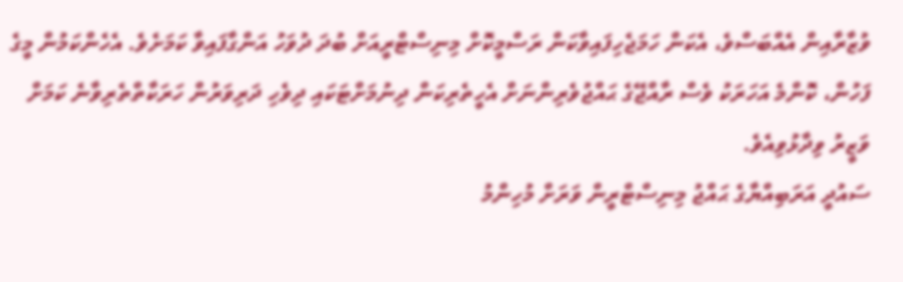ވުޒާރާއިން އެއްބަސްވެ، އެކަން ހަމަޖެހިފައިވާކަން ރަސްމީކޮށް މިނިސްޓްރީއަށް ބުދަ ދުވަހު އަންގާފައިވާ ކަމަށެވެ. އެހެންކަމުން މީގެ ފަހުން، ކޮންމެ އަހަރަކު ވެސް ރާއްޖޭގެ ޙައްޖުވެރިންނަށް އެހީތެރިކަން ދިނުމަށްޓަކައި ދިވެހި ދަރިވަރުން ހަރަކާތްތެރިވާނެ ކަމަށް ވަޒީރު ވިދާޅުވިއެވެ.
ސައުދީ އަރަބިއްޔާގެ ޙައްޖު މިނިސްޓްރީން ވަރަށް މުހިންމު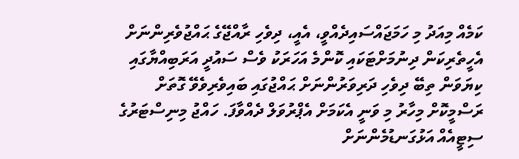ކަމެއް މިއަދު މި ހަމަޖައްސައިދެއްވީ، އެއީ، ދިވެހި ރާއްޖޭގެ ޙައްޖުވެރިންނަށް އެހީތެރިކަން ދިނުމަށްޓަކައި ކޮންމެ އަހަރަކު ވެސް ސައުދީ އަރަބިއްޔާގައި ކިޔަވަން ތިބޭ ދިވެހި ދަރިވަރުންނަށް ޙައްޖުގައި ބައިވެރިވެވޭ ގޮތަށް ރަސްމީކޮށް މިހާރު މި ވަނީ އެކަމަށް އެޕްރުވަލް ދެއްވާފަ. ހައްޖު މިނިސްޓަރުގެ ސިޓީއެއް އަޅުގަނޑުމެންނަށް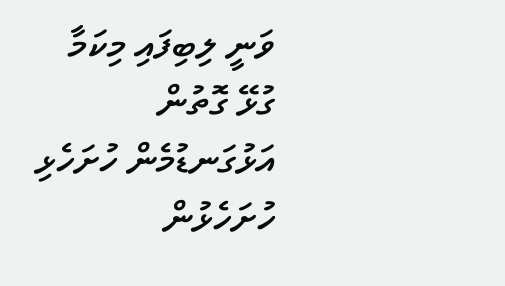ވަނީ ލިބިފައި މިކަމާ ގުޅޭ ގޮތުން އަޅުގަނޑުމެން ހުށަހެޅި ހުށަހެޅުން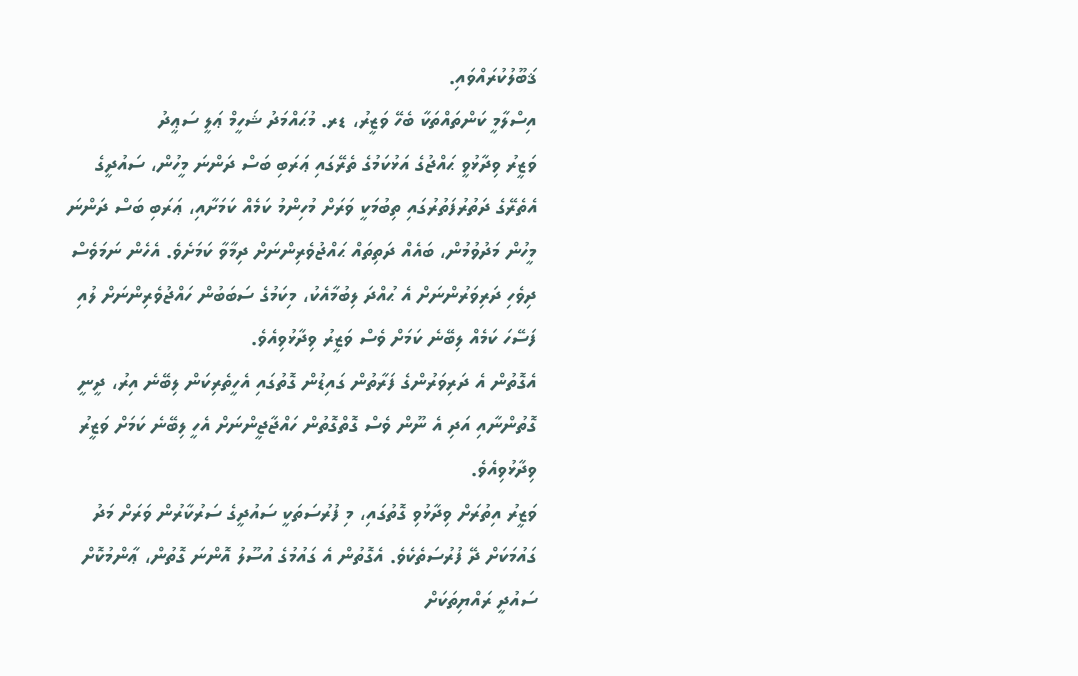ޤަބޫލުކުރައްވައި.
އިސްލާމީ ކަންތައްތަކާ ބެހޭ ވަޒީރު، ޑރ. މުޙައްމަދު ޝަހީމް ޢަލީ ސަޢީދު
ވަޒީރު ވިދާޅުވީ ޙައްޖުގެ އަޅުކަމުގެ ތެރޭގައި ޢަރަބި ބަސް ދަންނަ މީހުން، ސައުދީގެ އެތެރޭގެ ދަތުރުފަތުރުގައި ތިބުމަކީ ވަރަށް މުހިންމު ކަމެއް ކަމަށާއި، ޢަރަބި ބަސް ދަންނަ މީހުން މަދުވުމުން، ބައެއް ދަތިތައް ޙައްޖުވެރިންނަށް ދިމާވާ ކަމަށެވެ. އެހެން ނަމަވެސް ދިވެހި ދަރިވަރުންނަށް އެ ޙުއްދަ ލިބުމާއެކު، މިކަމުގެ ސަބަބުން ހައްޖުވެރިންނަށް ލުއި ފަސޭހަ ކަމެއް ލިބޭނެ ކަމަށް ވެސް ވަޒީރު ވިދާޅުވިއެވެ.
އެގޮތުން އެ ދަރިވަރުންގެ ފަރާތުން ގައިޑުން ގޮތުގައި އެހީތެރިކަން ލިބޭނެ އިރު، ދީނީ ގޮތުންނާއި އަދި އެ ނޫން ވެސް ގޮތްގޮތުން ހައްޖާޖީންނަށް އެހީ ލިބޭނެ ކަމަށް ވަޒީރު ވިދާޅުވިއެވެ.
ވަޒީރު އިތުރަށް ވިދާޅުވި ގޮތުގައި، މި ފުރުސަތަކީ ސައުދީގެ ސަރުކާރުން ވަރަށް މަދު ގައުމަކަށް ދޭ ފުރުސަތެކެވެ. އެގޮތުން އެ ގައުމުގެ އުސޫލު އޮންނަ ގޮތުން، ޢާންމުކޮށް ސައުދީ ރައްޔިތަކަށް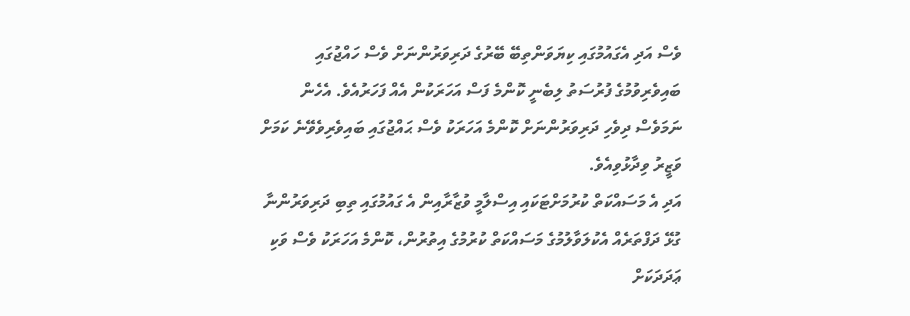ވެސް އަދި އެގައުމުގައި ކިޔަވަންތިބޭ ބޭރުގެ ދަރިވަރުންނަށް ވެސް ހައްޖުގައި ބައިވެރިވުމުގެ ފުރުސަތު ލިބެނީ ކޮންމެ ފަސް އަހަރަކުން އެއް ފަހަރުއެވެ. އެހެން ނަމަވެސް ދިވެހި ދަރިވަރުންނަށް ކޮންމެ އަހަރަކު ވެސް ޙައްޖުގައި ބައިވެރިވެވޭނެ ކަމަށް ވަޒީރު ވިދާޅުވިއެވެ.
އަދި އެ މަސައްކަތް ކުރުމަށްޓަކައި އިސްލާމީ ވުޒާރާއިން އެ ގައުމުގައި ތިބި ދަރިވަރުންނާ ގުޅޭ ދަފްތަރެއް އެކުލަވާލުމުގެ މަސައްކަތް ކުރުމުގެ އިތުރުން، ކޮންމެ އަހަރަކު ވެސް ވަކި ޢަދަދަކަށް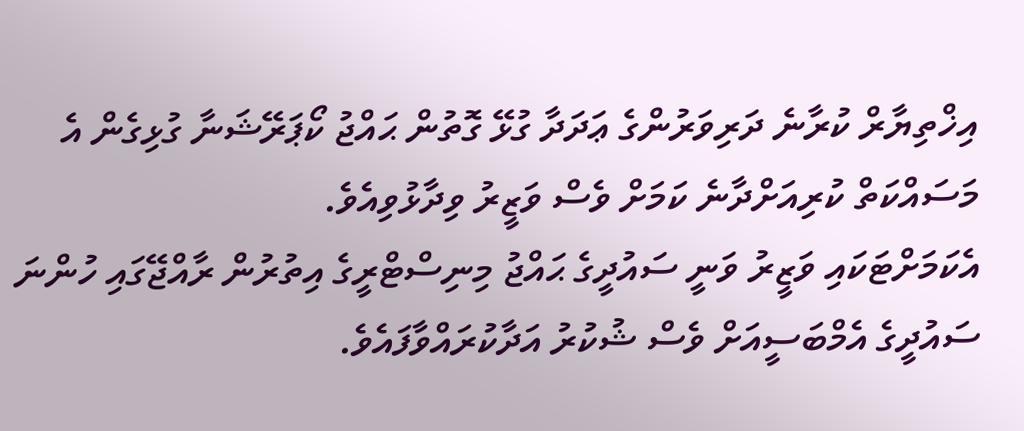އިޚްތިޔާރް ކުރާނެ ދަރިވަރުންގެ ޢަދަދާ ގުޅޭ ގޮތުން ޙައްޖު ކޯޕަރޭޝަނާ ގުޅިގެން އެ މަސައްކަތް ކުރިއަށްދާނެ ކަމަށް ވެސް ވަޒީރު ވިދާޅުވިއެވެ.
އެކަމަށްޓަކައި ވަޒީރު ވަނީ ސައުދީގެ ޙައްޖު މިނިސްޓްރީގެ އިތުރުން ރާއްޖޭގައި ހުންނަ ސައުދީގެ އެމްބަސީއަށް ވެސް ޝުކުރު އަދާކުރައްވާފައެވެ.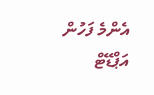އެންމެ ފަހުން އަޕްޑޭޓް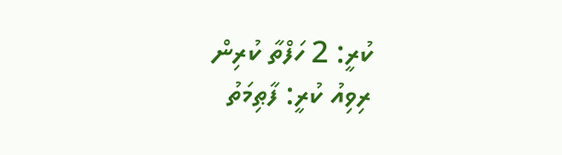ކުރީ: 2 ހަފްތާ ކުރިން
ރިވިއު ކުރީ: ފާޠިމަތު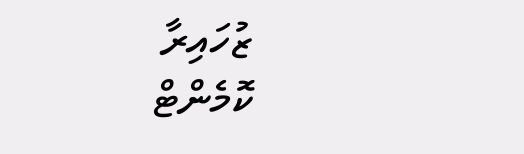ޒުހައިރާ
ކޮމެންޓް